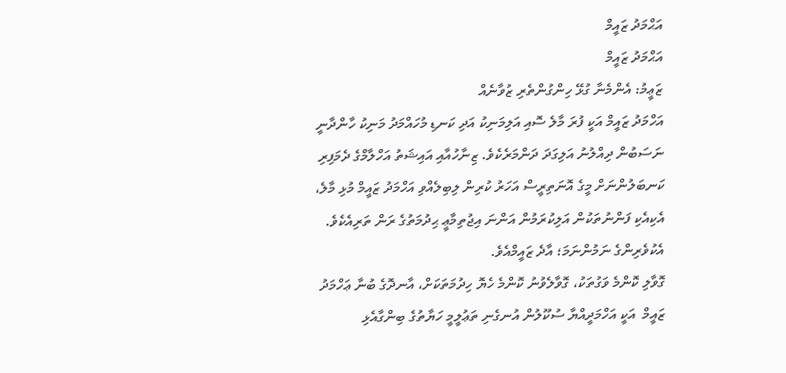އަޙްމަދު ޒައީމް
އަޙްމަދު ޒައީމް
ޒަޢީމު: އެންމެނާ ގުޅޭ ހިންގުންތެރި ޒުވާނެއް
އަހްމަދު ޒައީމް އަކީ ފުރަ މާލެ ސޮއި އަލިމަނިކު އަދި ކަނޑި މުހައްމަދު މަނިކު ހާންދާނީ ނަސަބުން ދިއްލުނު އަލިގަދަ ދަންމަރެކެވެ. ޒިނާހުއާއި އައިޝަތު އަހްލާމްގެ ދެމަފިރި ކަނބަލުންނަށް މީގެ އޮނަތިރީސް އަހަރު ކުރިން ލިބިލެއްވި އަހްމަދު ޒައީމް މުޅި މާލެ، އެކިއެކި ފަންނުތަކުން އަލިކުރަމުން އަންނަ އިޖުތިމާޢީ ޙިދުމަތުގެ ރަން ތަރިއެކެވެ. އެކުވެރިންގެ ނަމުންނަމަ؛ އާދެ ޒައީމްއެވެ.
ގޮވާލި ކޮންމެ ވަގުތަކު، ގޮވާލެވުނު ކޮންމެ ހެޔޮ ހިދުމަތަކަށް، އާނދޮގެ ބުނާ ޢަހްމަދު ޒައީމް  އަކީ އަހްމަދީއްޔާ ސުކޫލުން އުނގެނި ތަޢުލީމީ ހަޔާތުގެ ބިންގާއެޅި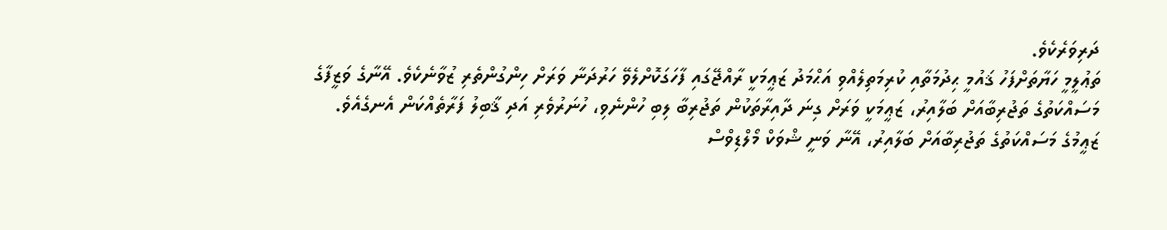ދަރިވަރެކެވެ.
ތަޢުލީމީ ހަޔާތަށްފަހު ޤައުމީ ޙިދުމަތާއި ކުރިމަތިލެއްވި އަޙްމަދު ޒަޢީމަކީ ރާއްޖޭގައި ފާހަގަކޮށްލެވޭ ހަރުދަނާ ވަރަށް ހިންގުންތެރި ޒުވާނެކެވެ. އޭނާގެ ވަޒީފާގެ މަސައްކަތުގެ ތަޖުރިބާއަށް ބަލާއިރު، ޒަޢީމަކީ ވަރަށް ގިނަ ދާއިރާތަކުން ތަޖުރިބާ ލިބި ހުންނެވި، ހުނަރުވެރި އަދި ޤާބިލު ފަރާތެއްކަން އެނގެއެވެ.
ޒަޢީމުގެ މަސައްކަތުގެ ތަޖުރިބާއަށް ބަލާއިރު، އޭނާ ވަނީ ޝްވަކް މޯލްޑިވްސް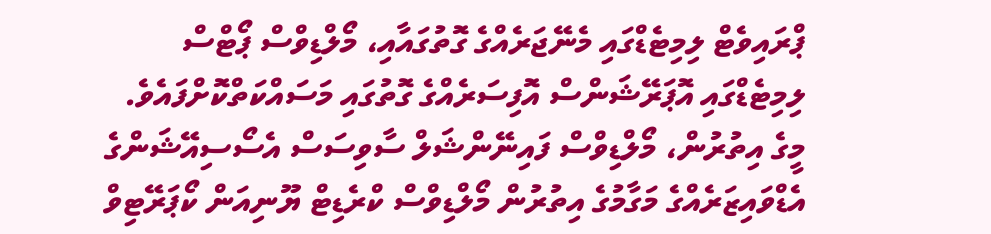ޕްރައިވެޓް ލިމިޓެޑްގައި މެނޭޖަރެއްގެ ގޮތުގައާއި، މޯލްޑިވްސް ޕޯޓްސް ލިމިޓެޑްގައި އޮޕަރޭޝަންސް އޮފިސަރެއްގެ ގޮތުގައި މަސައްކަތްކޮށްފައެވެ. މީގެ އިތުރުން، މޯލްޑިވްސް ފައިނޭންޝަލް ސާވިސަސް އެސޯސިއޭޝަންގެ އެޑްވައިޒަރެއްގެ މަގާމުގެ އިތުރުން މޯލްޑިވްސް ކްރެޑިޓް ޔޫނިއަން ކޯޕަރޭޓިވް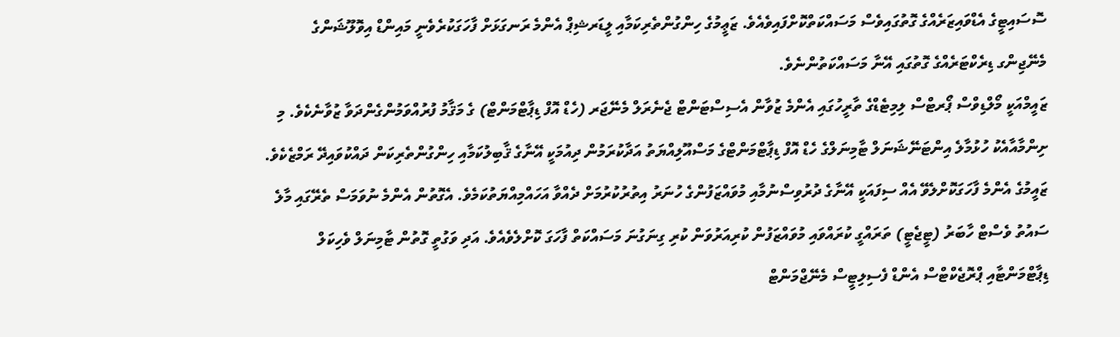ސޮސައިޓީގެ އެޑްވައިޒަރެއްގެ ގޮތުގައިވެސް މަސައްކަތްކޮށްފައިވެއެވެ. ޒަޢީމުގެ ހިންގުންތެރިކަމާއި ލީޑަރޝިޕް އެންމެ ރަނގަޅަށް ފާހަގަކުރެވެނީ މައިންޑް އިވޮލޫޝަންގެ މެނޭޖިންގ ޑިރެކްޓަރެއްގެ ގޮތުގައި އޭނާ މަސައްކަތުންނެވެ.
ޒައީމްއަކީ މޯލްޑިވްސް ޕޯރޓްސް ލިމިޓެޑްގެ ތާރީހުގައި އެންމެ ޒުވާން އެސިސްޓަންޓް ޖެނެރަލް މެނޭޖަރ (ހެޑް އޮފް ޑިޕާޓްމަންޓް) ގެ މަޤާމު ފުރުއްވަމުންގެންދަވާ ޒުވާނެކެވެ. މި ށިންމާއާއެކު ހުޅުމާލެ އިންޓަނޭޝަނަލް ޓާމިނަލްގެ ހެޑް އޮފް ޑިޕާޓްމަންޓްގެ މަސްއޫލިއްޔަތު އަދާކުރަމުން ދިއުމަކީ އޭނާގެ ޤާބިލުކަމާއި ހިންގުންތެރިކަން ދައްކުވައިދޭ ރަމްޒެކެވެ.
ޒައީމުގެ އެންމެ ފާހަގަކޮށްލެވޭ އެއް ސިފައަކީ އޭނާގެ ދުރުވިސްނުމާއި މުވައްޒަފުންގެ ހުނަރު އިތުރުކުރުމަށް ދެއްވާ އަހައްމިއްޔަތުކަމެވެ. އެގޮތުން އެންމެ ނުވަމަސް ތެރޭގައި މާލެ ސައުތު ވެސްޓް ހާބަރު (ޓީޖެޓީ) ތަރައްގީ ކުރައްވައި މުވައްޒަފުން ކުރިއަރުވަން ކުރި ގިނަގުނަ މަސައްކަތް ފާހަގަ ކޮށްލެވެއެވެ. އަދި ވަގުތީ ގޮތުން ޓާމިނަލް ވެހިކަލް ޑިޕާޓްމަންޓާއި ޕްރޮޖެކްޓްސް އެންޑް ފެސިލިޓީސް މެނޭޖްމަންޓް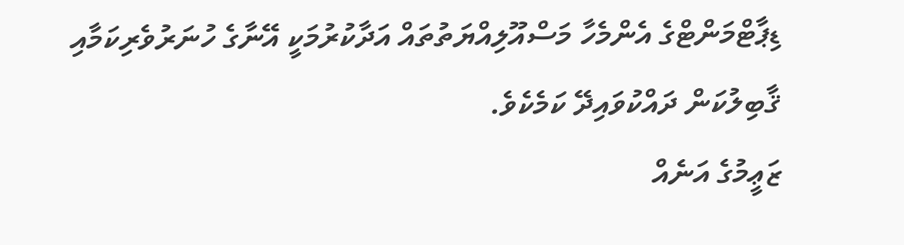ޑިޕާޓްމަންޓްގެ އެންމެހާ މަސްއޫލިއްޔަތުތައް އަދާކުރުމަކީ އޭނާގެ ހުނަރުވެރިކަމާއި ޤާބިލުކަން ދައްކުވައިދޭ ކަމެކެވެ.
ޒަޢީމުގެ އަނެއް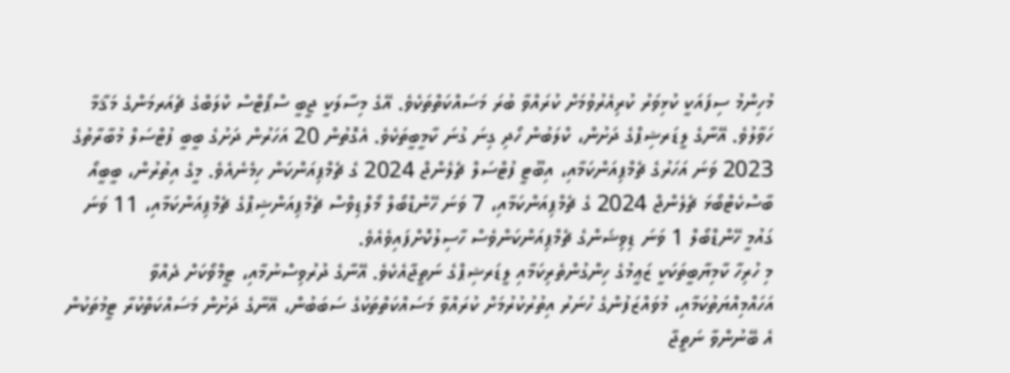މުހިންމު ސިފައަކީ ކުޅިވަރު ކުރިއެރުވުމަށް ކުރައްވާ ބުރަ މަސައްކަތްތަކެވެ. އޭގެ މިސާލަކީ ޖީބީ ސްޕޯޓްސް ކްލަބްގެ ޗެއަރމަންގެ މަޤާމާ ހަވާލުވެ. އޭނާގެ ލީޑަރޝިޕްގެ ދަށުން، ކްލަބުން ހޯދި ގިނަ ގުނަ ކާމީބީތަކެވެ. އެގޮތުން 20 އަހަރުން ދަށުގެ ބީބީ ފުޓްސަލް މުބާރާތުގެ 2023 ވަނަ އަހަރުގެ ޗެމްޕިއަންކަމާއި، އިބޫޓީ ފުޓްސަލް ޗެލެންޖް 2024 ގެ ޗެމްޕިއަންކަން ހިމެނެއެވެ. މީގެ އިތުރުން، ބީބީއޯ ބާސްކެޓްބޯޅަ ޗެލެންޖް 2024 ގެ ޗެމްޕިއަންކަމާއި، 7 ވަނަ ހޭންޑްބޯލް މޯލްޑިވްސް ޗެމްޕިއަންޝިޕްގެ ޗެމްޕިއަންކަމާއި، 11 ވަނަ ގައުމީ ހޭންޑްބޯލް 1 ވަނަ ޑިވިޝަންގެ ޗެމްޕިއަންކަންވެސް ހާސިލުކޮށްފައިވެއެވެ.
މި ހުރިހާ ކާމިޔާބީތަކަކީ ޒަޢީމުގެ ހިންގުންތެރިކަމާއި ލީޑަރޝިޕްގެ ނަތީޖާއެކެވެ. އޭނާގެ ދުރުވިސްނުމާއި، ޓީމްވޯކަށް ދެއްވާ އަހައްމިއްޔަތުކަމާއި، މުވައްޒަފުންގެ ހުނަރު އިތުރުކުރުމަށް ކުރައްވާ މަސައްކަތްތަކުގެ ސަބަބުން، އޭނާގެ ދަށުން މަސައްކަތްކުރާ ޓީމުތަކުން އެ ބޭނުންވާ ނަތީޖާ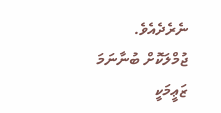ނެރެދެއެވެ.
ޖުމްލަކޮށް ބުނާނަމަ ޒަޢީމަކީ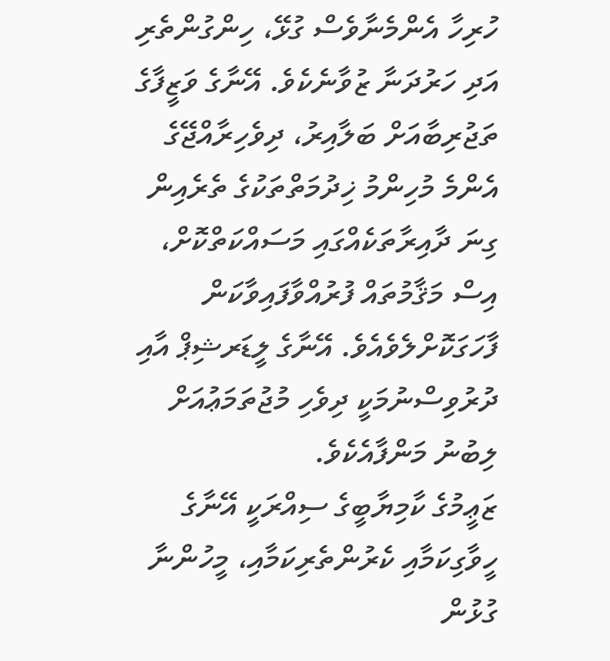ހުރިހާ އެންމެނާވެސް ގުޅޭ، ހިންގުންތެރި އަދި ހަރުދަނާ ޒުވާނެކެވެ. އޭނާގެ ވަޒީފާގެ ތަޖުރިބާއަށް ބަލާއިރު، ދިވެހިރާއްޖޭގެ އެންމެ މުހިންމު ޚިދުމަތްތަކުގެ ތެރެއިން ގިނަ ދާއިރާތަކެއްގައި މަސައްކަތްކޮށް، އިސް މަޤާމުތައް ފުރުއްވާފައިވާކަން ފާހަގަކޮށްލެވެއެވެ. އޭނާގެ ލީޑަރޝިޕް އާއި ދުރުވިސްނުމަކީ ދިވެހި މުޖުތަމަޢުއަށް ލިބުނު މަންފާއެކެވެ.
ޒަޢީމުގެ ކާމިޔާބީގެ ސިއްރަކީ އޭނާގެ ހީވާގިކަމާއި ކެރުންތެރިކަމާއި، މީހުންނާ ގުޅުން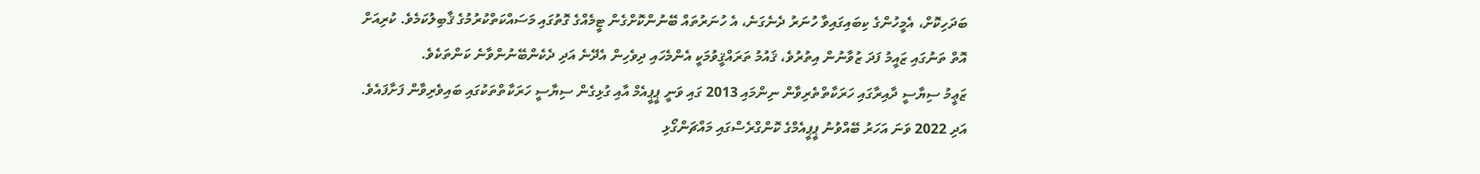ބަދަހިކޮށް، އެމީހުންގެ ކިބައިގައިވާ ހުނަރު ދެނެގަނެ، އެ ހުނަރުތައް ބޭނުންކޮށްގެން ޓީމެއްގެ ގޮތުގައި މަސައްކަތްކުރުމުގެ ޤާބިލުކަމެވެ. ކުރިއަށް އޮތް ތަނުގައި ޒައީމު ފަދަ ޒުވާނުން އިތުރުވެ، ޤައުމު ތަރައްޤީވުމަކީ އެންމެހައި ދިވެހިން އެދޭނެ އަދި ދެކެންބޭނުންވާނެ ކަންތަކެވެ.
ޒަޢީމު ސިޔާސީ ދާއިރާގައި ހަރަކާތްތެރިވާން ނިންމައި 2013 ގައި ވަނީ ޕީޕީއެމް އާއި ގުޅިގެން ސިޔާސީ ހަރަކާތްތަކުގައި ބައިވެރިވާން ފަށާފައެވެ. އަދި 2022 ވަނަ އަހަރު ބޭއްވުނު ޕީޕީއެމްގެ ކޮންގްރެސްގައި މައްޗަންގޯޅި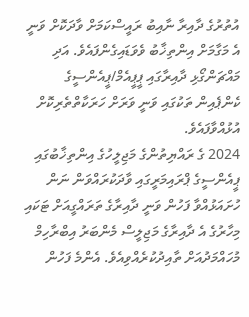އުތުރުގެ ދާއިރާ ނާއިބު ރައީސްކަމަށް ވާދަކޮށް ވަނީ އެ މަގާމަށް އިންތިޚާބު ވެވަޑައިގެންފައެވެ. އަދި މައްޗަންގޯޅި ދާއިރާގައި ޕީޕީއެމް/ޕީއެންސީގެ ކެންޕެއިން ތަކުގައި ވަނީ ވަރަށް ހަރަކާތްތެރިކޮށް އުޅުއްވާފައެވެ.
2024 ގެ ރައްޔިތުންގެ މަޖިލީހުގެ އިންތިޚާބުގައި ޕީއެންސީގެ ޕްރައިމަރީގައި ވާދަކުރައްވަން ނަން ހުށައަޅުއްވާ ފަހުން ވަނީ ދާއިރާގެ ތަރައްގީއަށް ޓަކައި މިހާރުގެ އެ ދާއިރާގެ މަޖިލީސް މެންބަރު އިބްރާހިމް މުހައްމަދުއަށް ތާއިދުކުރެއްވިއެވެ. އެންމެ ފަހުން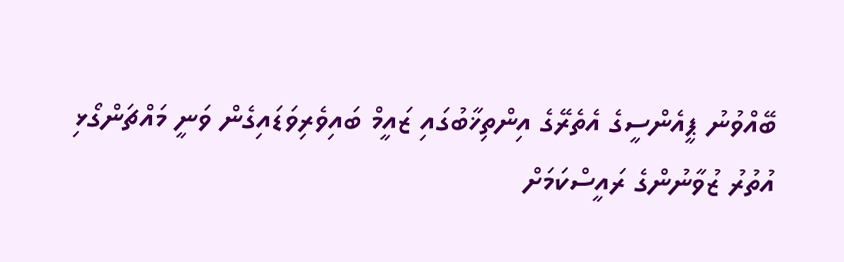ބޭއްވުނު ޕީއެންސީގެ އެތެރޭގެ އިންތިޚާބުގައި ޒައީމް ބައިވެރިވަޑައިގެން ވަނީ މައްޗަންގޯޅި އުތުރު ޒުވާނުންގެ ރައީސްކަމަށް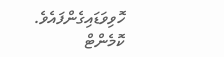ހޮވިވަޑައިގެންފައެވެ.
ކޮމެންޓް